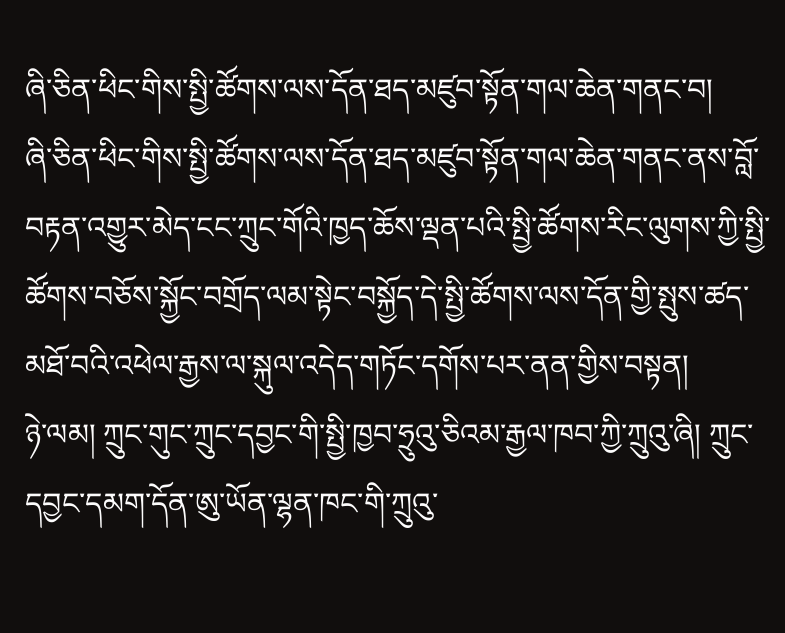ཞི་ཅིན་ཕིང་གིས་སྤྱི་ཚོགས་ལས་དོན་ཐད་མཛུབ་སྟོན་གལ་ཆེན་གནང་བ།
ཞི་ཅིན་ཕིང་གིས་སྤྱི་ཚོགས་ལས་དོན་ཐད་མཛུབ་སྟོན་གལ་ཆེན་གནང་ནས་བློ་བརྟན་འགྱུར་མེད་ངང་ཀྲུང་གོའི་ཁྱད་ཆོས་ལྡན་པའི་སྤྱི་ཚོགས་རིང་ལུགས་ཀྱི་སྤྱི་ཚོགས་བཅོས་སྐྱོང་བགྲོད་ལམ་སྟེང་བསྐྱོད་དེ་སྤྱི་ཚོགས་ལས་དོན་གྱི་སྤུས་ཚད་མཐོ་བའི་འཕེལ་རྒྱས་ལ་སྐུལ་འདེད་གཏོང་དགོས་པར་ནན་གྱིས་བསྟན།
ཉེ་ལམ། ཀྲུང་གུང་ཀྲུང་དབྱང་གི་སྤྱི་ཁྱབ་ཧྲུའུ་ཅིའམ་རྒྱལ་ཁབ་ཀྱི་ཀྲུའུ་ཞི། ཀྲུང་དབྱང་དམག་དོན་ཨུ་ཡོན་ལྷན་ཁང་གི་ཀྲུའུ་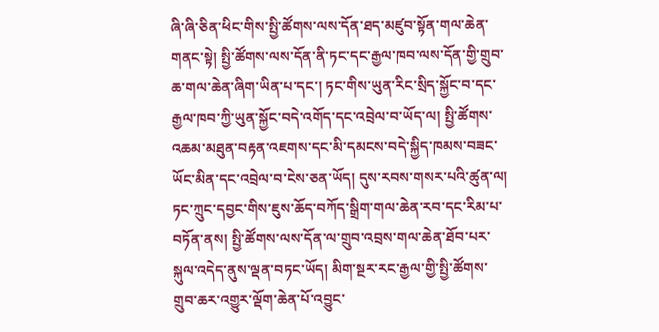ཞི་ཞི་ཅིན་ཕིང་གིས་སྤྱི་ཚོགས་ལས་དོན་ཐད་མཛུབ་སྟོན་གལ་ཆེན་གནང་སྟེ། སྤྱི་ཚོགས་ལས་དོན་ནི་ཏང་དང་རྒྱལ་ཁབ་ལས་དོན་གྱི་གྲུབ་ཆ་གལ་ཆེན་ཞིག་ཡིན་པ་དང་། ཏང་གིས་ཡུན་རིང་སྲིད་སྐྱོང་བ་དང་རྒྱལ་ཁབ་ཀྱི་ཡུན་སྐྱོང་བདེ་འགོད་དང་འབྲེལ་བ་ཡོད་ལ། སྤྱི་ཚོགས་འཆམ་མཐུན་བརྟན་འཇགས་དང་མི་དམངས་བདེ་སྐྱིད་ཁམས་བཟང་ཡོང་མིན་དང་འབྲེལ་བ་ངེས་ཅན་ཡོད། དུས་རབས་གསར་པའི་ཚུན་ལ། ཏང་ཀྲུང་དབྱང་གིས་ཇུས་ཆོད་བཀོད་སྒྲིག་གལ་ཆེན་རབ་དང་རིམ་པ་བཏོན་ནས། སྤྱི་ཚོགས་ལས་དོན་ལ་གྲུབ་འབྲས་གལ་ཆེན་ཐོབ་པར་སྐུལ་འདེད་ནུས་ལྡན་བཏང་ཡོད། མིག་སྔར་རང་རྒྱལ་གྱི་སྤྱི་ཚོགས་གྲུབ་ཆར་འགྱུར་ལྡོག་ཆེན་པོ་འབྱུང་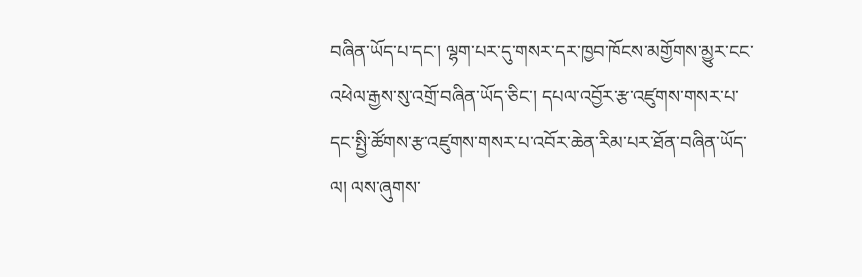བཞིན་ཡོད་པ་དང་། ལྷག་པར་དུ་གསར་དར་ཁྱབ་ཁོངས་མགྱོགས་མྱུར་ངང་འཕེལ་རྒྱས་སུ་འགྲོ་བཞིན་ཡོད་ཅིང་། དཔལ་འབྱོར་རྩ་འཛུགས་གསར་པ་དང་སྤྱི་ཚོགས་རྩ་འཛུགས་གསར་པ་འབོར་ཆེན་རིམ་པར་ཐོན་བཞིན་ཡོད་ལ། ལས་ཞུགས་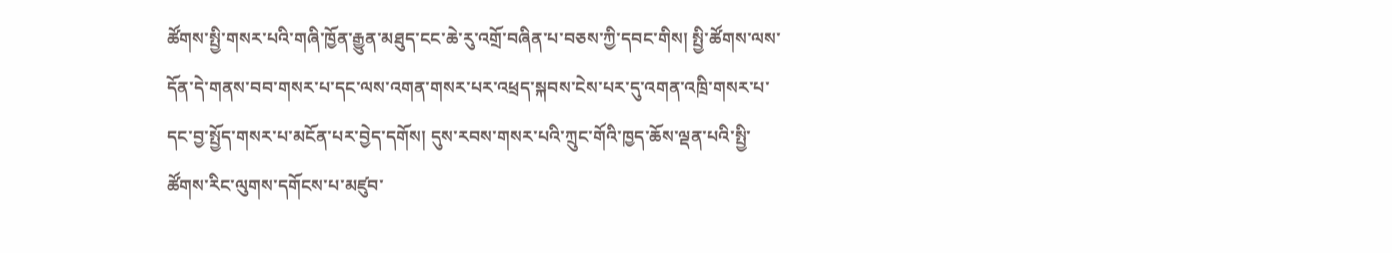ཚོགས་སྤྱི་གསར་པའི་གཞི་ཁྱོན་རྒྱུན་མཐུད་ངང་ཆེ་རུ་འགྲོ་བཞིན་པ་བཅས་ཀྱི་དབང་གིས། སྤྱི་ཚོགས་ལས་དོན་དེ་གནས་བབ་གསར་པ་དང་ལས་འགན་གསར་པར་འཕྲད་སྐབས་ངེས་པར་དུ་འགན་འཁྲི་གསར་པ་དང་བྱ་སྤྱོད་གསར་པ་མངོན་པར་བྱེད་དགོས། དུས་རབས་གསར་པའི་ཀྲུང་གོའི་ཁྱད་ཆོས་ལྡན་པའི་སྤྱི་ཚོགས་རིང་ལུགས་དགོངས་པ་མཛུབ་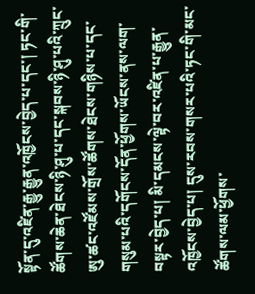སྟོན་དུ་འཛིན་རྒྱུ་རྒྱུན་འཁྱོངས་བྱེད་པ་དང་། ཏང་གི་ཚོགས་ཆེན་ཐེངས་ཉི་ཤུ་པ་དང་སྐབས་ཉི་ཤུ་པའི་ཀྲུང་ཨུ་ཚང་འཛོམས་གྲོས་ཚོགས་ཐེངས་གཉིས་པ་དང་གསུམ་པའི་དགོངས་དོན་ཕྱོགས་ཡོངས་ནས་ལག་བསྟར་བྱེད་པ། མི་དམངས་ལྟེ་བར་འཛིན་པ་རྒྱུན་འཁྱོངས་བྱེད་པ། དུས་རབས་གསར་པའི་ཏང་གི་མང་ཚོགས་ལམ་ཕྱོགས་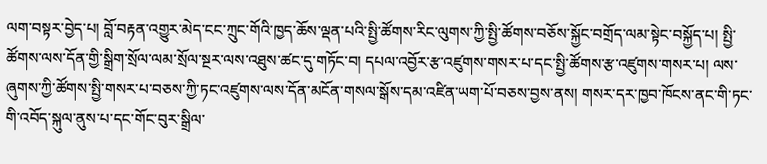ལག་བསྟར་བྱེད་པ། བློ་བརྟན་འགྱུར་མེད་ངང་ཀྲུང་གོའི་ཁྱད་ཆོས་ལྡན་པའི་སྤྱི་ཚོགས་རིང་ལུགས་ཀྱི་སྤྱི་ཚོགས་བཅོས་སྐྱོང་བགྲོད་ལམ་སྟེང་བསྐྱོད་པ། སྤྱི་ཚོགས་ལས་དོན་གྱི་སྒྲིག་སྲོལ་ལམ་སྲོལ་སྔར་ལས་འཐུས་ཚང་དུ་གཏོང་བ། དཔལ་འབྱོར་རྩ་འཛུགས་གསར་པ་དང་སྤྱི་ཚོགས་རྩ་འཛུགས་གསར་པ། ལས་ཞུགས་ཀྱི་ཚོགས་སྤྱི་གསར་པ་བཅས་ཀྱི་ཏང་འཛུགས་ལས་དོན་མངོན་གསལ་སྒོས་དམ་འཛིན་ཡག་པོ་བཅས་བྱས་ནས། གསར་དར་ཁྱབ་ཁོངས་ནང་གི་ཏང་གི་འབོད་སྐུལ་ནུས་པ་དང་གོང་བུར་སྒྲིལ་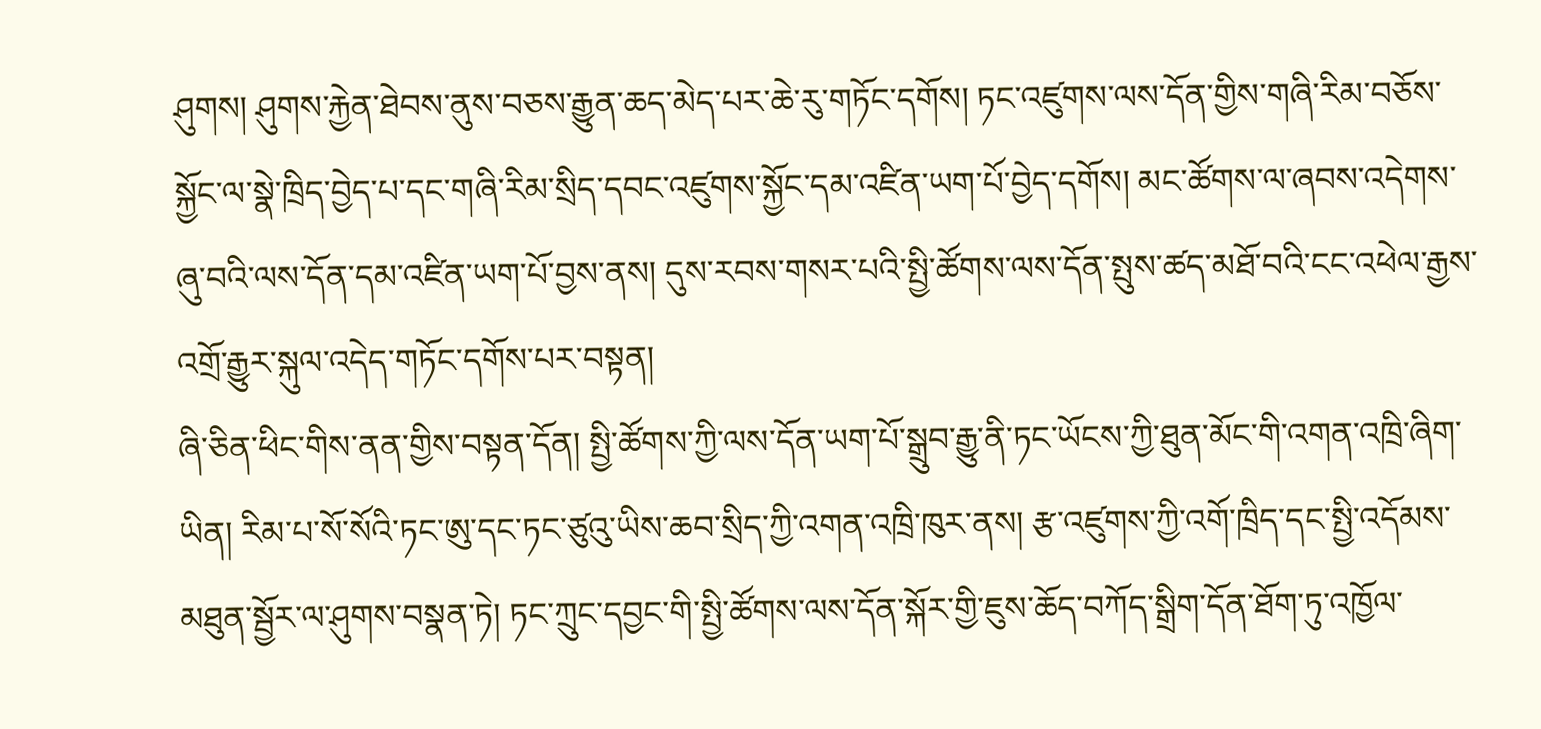ཤུགས། ཤུགས་རྐྱེན་ཐེབས་ནུས་བཅས་རྒྱུན་ཆད་མེད་པར་ཆེ་རུ་གཏོང་དགོས། ཏང་འཛུགས་ལས་དོན་གྱིས་གཞི་རིམ་བཅོས་སྐྱོང་ལ་སྣེ་ཁྲིད་བྱེད་པ་དང་གཞི་རིམ་སྲིད་དབང་འཛུགས་སྐྱོང་དམ་འཛིན་ཡག་པོ་བྱེད་དགོས། མང་ཚོགས་ལ་ཞབས་འདེགས་ཞུ་བའི་ལས་དོན་དམ་འཛིན་ཡག་པོ་བྱས་ནས། དུས་རབས་གསར་པའི་སྤྱི་ཚོགས་ལས་དོན་སྤུས་ཚད་མཐོ་བའི་ངང་འཕེལ་རྒྱས་འགྲོ་རྒྱུར་སྐུལ་འདེད་གཏོང་དགོས་པར་བསྟན།
ཞི་ཅིན་ཕིང་གིས་ནན་གྱིས་བསྟན་དོན། སྤྱི་ཚོགས་ཀྱི་ལས་དོན་ཡག་པོ་སྒྲུབ་རྒྱུ་ནི་ཏང་ཡོངས་ཀྱི་ཐུན་མོང་གི་འགན་འཁྲི་ཞིག་ཡིན། རིམ་པ་སོ་སོའི་ཏང་ཨུ་དང་ཏང་ཙུའུ་ཡིས་ཆབ་སྲིད་ཀྱི་འགན་འཁྲི་ཁུར་ནས། རྩ་འཛུགས་ཀྱི་འགོ་ཁྲིད་དང་སྤྱི་འདོམས་མཐུན་སྦྱོར་ལ་ཤུགས་བསྣན་ཏེ། ཏང་ཀྲུང་དབྱང་གི་སྤྱི་ཚོགས་ལས་དོན་སྐོར་གྱི་ཇུས་ཆོད་བཀོད་སྒྲིག་དོན་ཐོག་ཏུ་འཁྱོལ་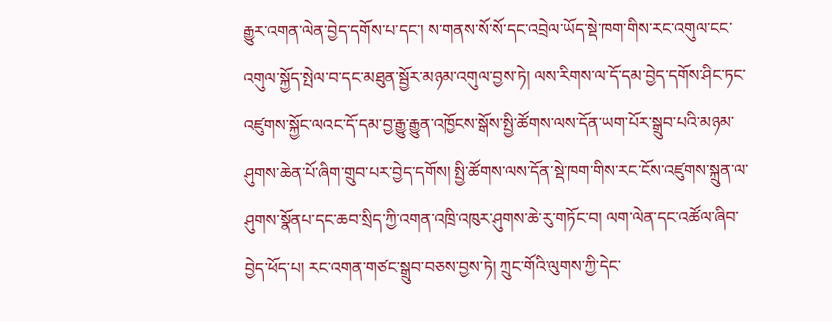རྒྱུར་འགན་ལེན་བྱེད་དགོས་པ་དང་། ས་གནས་སོ་སོ་དང་འབྲེལ་ཡོད་སྡེ་ཁག་གིས་རང་འགུལ་ངང་འགུལ་སྐྱོད་སྤེལ་བ་དང་མཐུན་སྦྱོར་མཉམ་འགུལ་བྱས་ཏེ། ལས་རིགས་ལ་དོ་དམ་བྱེད་དགོས་ཤིང་ཏང་འཛུགས་སྐྱོང་ལའང་དོ་དམ་བྱ་རྒྱུ་རྒྱུན་འཁྱོངས་སྒོས་སྤྱི་ཚོགས་ལས་དོན་ཡག་པོར་སྒྲུབ་པའི་མཉམ་ཤུགས་ཆེན་པོ་ཞིག་གྲུབ་པར་བྱེད་དགོས། སྤྱི་ཚོགས་ལས་དོན་སྡེ་ཁག་གིས་རང་ངོས་འཛུགས་སྐྲུན་ལ་ཤུགས་སྣོནཔ་དང་ཆབ་སྲིད་ཀྱི་འགན་འཁྲི་འཁུར་ཤུགས་ཆེ་རུ་གཏོང་བ། ལག་ལེན་དང་འཚོལ་ཞིབ་བྱེད་ཕོད་པ། རང་འགན་གཙང་སྒྲུབ་བཅས་བྱས་ཏེ། ཀྲུང་གོའི་ལུགས་ཀྱི་དེང་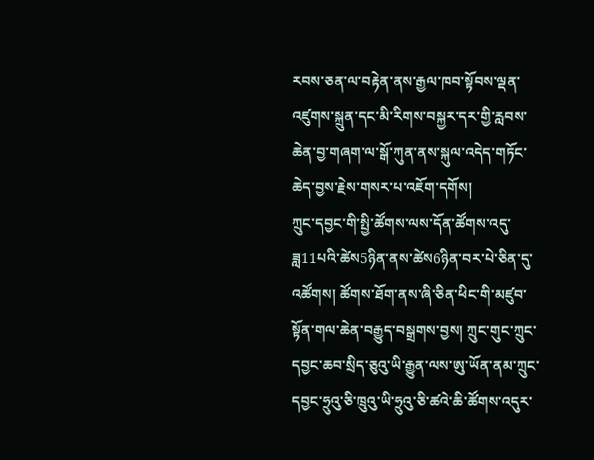རབས་ཅན་ལ་བརྟེན་ནས་རྒྱལ་ཁབ་སྟོབས་ལྡན་འཛུགས་སྐྲུན་དང་མི་རིགས་བསྐྱར་དར་གྱི་རླབས་ཆེན་བྱ་གཞག་ལ་སྒོ་ཀུན་ནས་སྐུལ་འདེད་གཏོང་ཆེད་བྱས་རྗེས་གསར་པ་འཇོག་དགོས།
ཀྲུང་དབྱང་གི་སྤྱི་ཚོགས་ལས་དོན་ཚོགས་འདུ་ཟླ11པའི་ཚེས5ཉིན་ནས་ཚེས6ཉིན་བར་པེ་ཅིན་དུ་འཚོགས། ཚོགས་ཐོག་ནས་ཞི་ཅིན་ཕིང་གི་མཛུབ་སྟོན་གལ་ཆེན་བརྒྱུད་བསྒྲགས་བྱས། ཀྲུང་གུང་ཀྲུང་དབྱང་ཆབ་སྲིད་ཅུའུ་ཡི་རྒྱུན་ལས་ཨུ་ཡོན་ནམ་ཀྲུང་དབྱང་ཧྲུའུ་ཅི་ཁྲུའུ་ཡི་ཧྲུའུ་ཅི་ཚའེ་ཆི་ཚོགས་འདུར་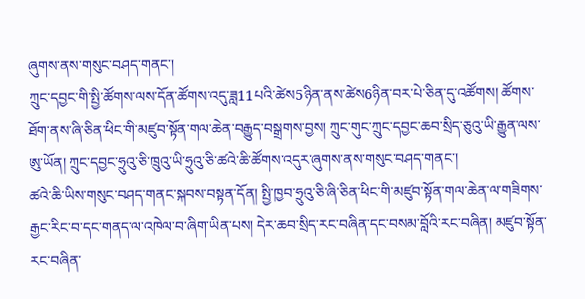ཞུགས་ནས་གསུང་བཤད་གནང་།
ཀྲུང་དབྱང་གི་སྤྱི་ཚོགས་ལས་དོན་ཚོགས་འདུ་ཟླ11པའི་ཚེས5ཉིན་ནས་ཚེས6ཉིན་བར་པེ་ཅིན་དུ་འཚོགས། ཚོགས་ཐོག་ནས་ཞི་ཅིན་ཕིང་གི་མཛུབ་སྟོན་གལ་ཆེན་བརྒྱུད་བསྒྲགས་བྱས། ཀྲུང་གུང་ཀྲུང་དབྱང་ཆབ་སྲིད་ཅུའུ་ཡི་རྒྱུན་ལས་ཨུ་ཡོན། ཀྲུང་དབྱང་ཧྲུའུ་ཅི་ཁྲུའུ་ཡི་ཧྲུའུ་ཅི་ཚའེ་ཆི་ཚོགས་འདུར་ཞུགས་ནས་གསུང་བཤད་གནང་།
ཚའེ་ཆི་ཡིས་གསུང་བཤད་གནང་སྐབས་བསྟན་དོན། སྤྱི་ཁྱབ་ཧྲུའུ་ཅི་ཞི་ཅིན་ཕིང་གི་མཛུབ་སྟོན་གལ་ཆེན་ལ་གཟིགས་རྒྱང་རིང་བ་དང་གནད་ལ་འཁེལ་བ་ཞིག་ཡིན་པས། དེར་ཆབ་སྲིད་རང་བཞིན་དང་བསམ་བློའི་རང་བཞིན། མཛུབ་སྟོན་རང་བཞིན་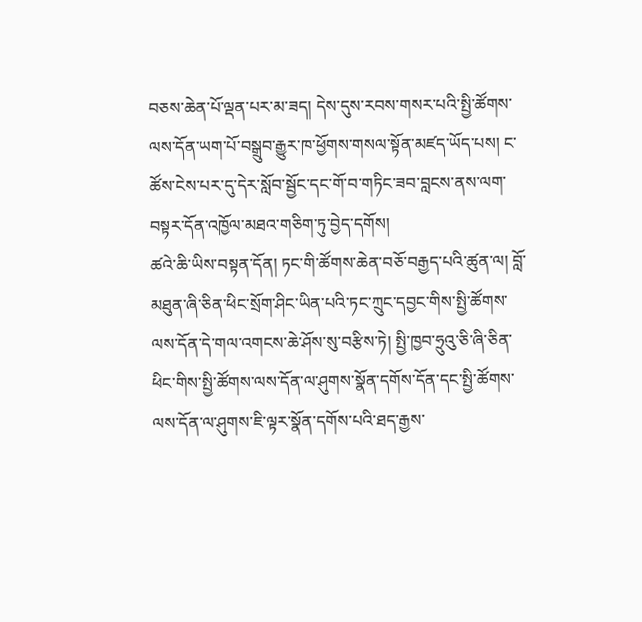བཅས་ཆེན་པོ་ལྡན་པར་མ་ཟད། དེས་དུས་རབས་གསར་པའི་སྤྱི་ཚོགས་ལས་དོན་ཡག་པོ་བསྒྲུབ་རྒྱུར་ཁ་ཕྱོགས་གསལ་སྟོན་མཛད་ཡོད་པས། ང་ཚོས་ངེས་པར་དུ་དེར་སློབ་སྦྱོང་དང་གོ་བ་གཏིང་ཟབ་བླངས་ནས་ལག་བསྟར་དོན་འཁྱོལ་མཐའ་གཅིག་ཏུ་བྱེད་དགོས།
ཚའེ་ཆི་ཡིས་བསྟན་དོན། ཏང་གི་ཚོགས་ཆེན་བཅོ་བརྒྱད་པའི་ཚུན་ལ། བློ་མཐུན་ཞི་ཅིན་ཕིང་སྲོག་ཤིང་ཡིན་པའི་ཏང་ཀྲུང་དབྱང་གིས་སྤྱི་ཚོགས་ལས་དོན་དེ་གལ་འགངས་ཆེ་ཤོས་སུ་བརྩིས་ཏེ། སྤྱི་ཁྱབ་ཧྲུའུ་ཅི་ཞི་ཅིན་ཕིང་གིས་སྤྱི་ཚོགས་ལས་དོན་ལ་ཤུགས་སྣོན་དགོས་དོན་དང་སྤྱི་ཚོགས་ལས་དོན་ལ་ཤུགས་ཇི་ལྟར་སྣོན་དགོས་པའི་ཐད་རྒྱས་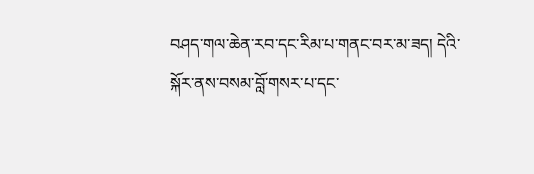བཤད་གལ་ཆེན་རབ་དང་རིམ་པ་གནང་བར་མ་ཟད། དེའི་སྐོར་ནས་བསམ་བློ་གསར་པ་དང་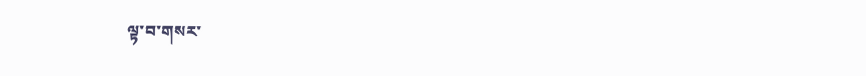ལྟ་བ་གསར་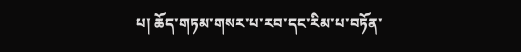པ། ཆོད་གཏམ་གསར་པ་རབ་དང་རིམ་པ་བཏོན་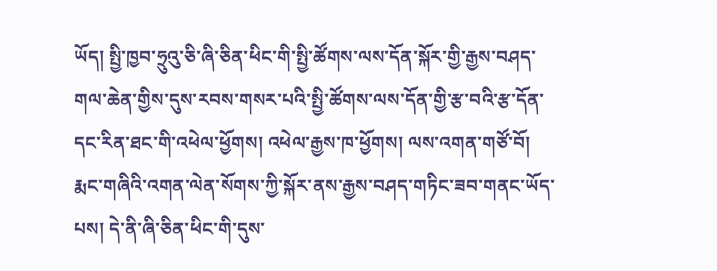ཡོད། སྤྱི་ཁྱབ་ཧྲུའུ་ཅི་ཞི་ཅིན་ཕིང་གི་སྤྱི་ཚོགས་ལས་དོན་སྐོར་གྱི་རྒྱས་བཤད་གལ་ཆེན་གྱིས་དུས་རབས་གསར་པའི་སྤྱི་ཚོགས་ལས་དོན་གྱི་རྩ་བའི་རྩ་དོན་དང་རིན་ཐང་གི་འཕེལ་ཕྱོགས། འཕེལ་རྒྱས་ཁ་ཕྱོགས། ལས་འགན་གཙོ་བོ། རྨང་གཞིའི་འགན་ལེན་སོགས་ཀྱི་སྐོར་ནས་རྒྱས་བཤད་གཏིང་ཟབ་གནང་ཡོད་པས། དེ་ནི་ཞི་ཅིན་ཕིང་གི་དུས་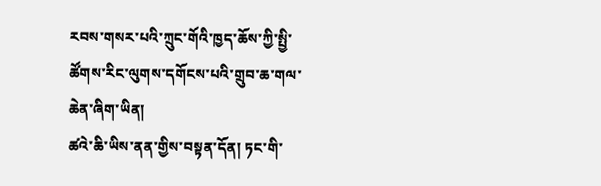རབས་གསར་པའི་ཀྲུང་གོའི་ཁྱད་ཆོས་ཀྱི་སྤྱི་ཚོགས་རིང་ལུགས་དགོངས་པའི་གྲུབ་ཆ་གལ་ཆེན་ཞིག་ཡིན།
ཚའེ་ཆི་ཡིས་ནན་གྱིས་བསྟན་དོན། ཏང་གི་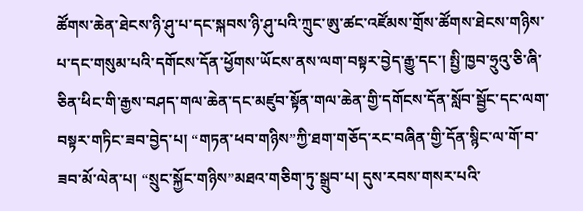ཚོགས་ཆེན་ཐེངས་ཉི་ཤུ་པ་དང་སྐབས་ཉི་ཤུ་པའི་ཀྲུང་ཨུ་ཚང་འཛོམས་གྲོས་ཚོགས་ཐེངས་གཉིས་པ་དང་གསུམ་པའི་དགོངས་དོན་ཕྱོགས་ཡོངས་ནས་ལག་བསྟར་བྱེད་རྒྱུ་དང་། སྤྱི་ཁྱབ་ཧྲུའུ་ཅི་ཞི་ཅིན་ཕིང་གི་རྒྱས་བཤད་གལ་ཆེན་དང་མཛུབ་སྟོན་གལ་ཆེན་གྱི་དགོངས་དོན་སློབ་སྦྱོང་དང་ལག་བསྟར་གཏིང་ཟབ་བྱེད་པ། “གཏན་ཕབ་གཉིས”ཀྱི་ཐག་གཅོད་རང་བཞིན་གྱི་དོན་སྙིང་ལ་གོ་བ་ཟབ་མོ་ལེན་པ། “སྲུང་སྐྱོང་གཉིས”མཐའ་གཅིག་ཏུ་སྒྲུབ་པ། དུས་རབས་གསར་པའི་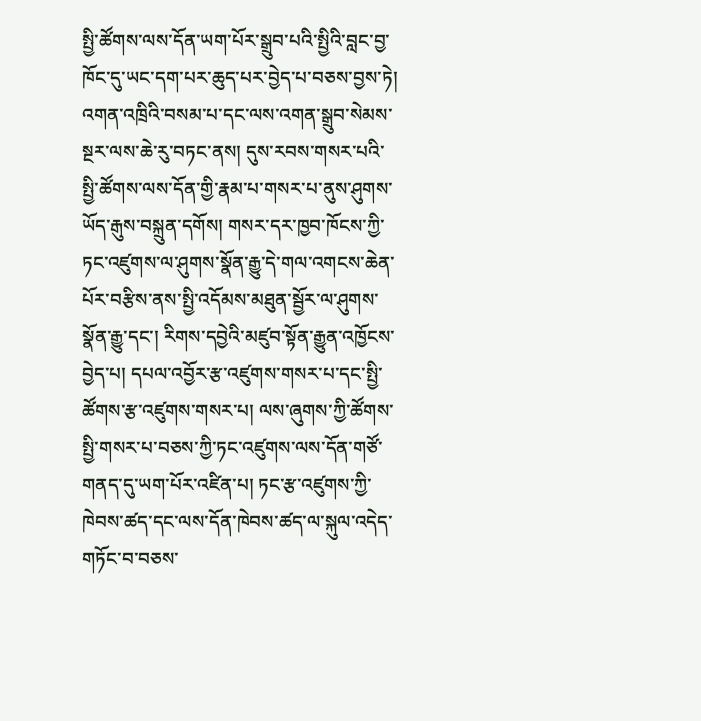སྤྱི་ཚོགས་ལས་དོན་ཡག་པོར་སྒྲུབ་པའི་སྤྱིའི་བླང་བྱ་ཁོང་དུ་ཡང་དག་པར་ཆུད་པར་བྱེད་པ་བཅས་བྱས་ཏེ། འགན་འཁྲིའི་བསམ་པ་དང་ལས་འགན་སྒྲུབ་སེམས་སྔར་ལས་ཆེ་རུ་བཏང་ནས། དུས་རབས་གསར་པའི་སྤྱི་ཚོགས་ལས་དོན་གྱི་རྣམ་པ་གསར་པ་ནུས་ཤུགས་ཡོད་རྒུས་བསྐྲུན་དགོས། གསར་དར་ཁྱབ་ཁོངས་ཀྱི་ཏང་འཛུགས་ལ་ཤུགས་སྣོན་རྒྱུ་དེ་གལ་འགངས་ཆེན་པོར་བརྩིས་ནས་སྤྱི་འདོམས་མཐུན་སྦྱོར་ལ་ཤུགས་སྣོན་རྒྱུ་དང་། རིགས་དབྱེའི་མཛུབ་སྟོན་རྒྱུན་འཁྱོངས་བྱེད་པ། དཔལ་འབྱོར་རྩ་འཛུགས་གསར་པ་དང་སྤྱི་ཚོགས་རྩ་འཛུགས་གསར་པ། ལས་ཞུགས་ཀྱི་ཚོགས་སྤྱི་གསར་པ་བཅས་ཀྱི་ཏང་འཛུགས་ལས་དོན་གཙོ་གནད་དུ་ཡག་པོར་འཛིན་པ། ཏང་རྩ་འཛུགས་ཀྱི་ཁེབས་ཚད་དང་ལས་དོན་ཁེབས་ཚད་ལ་སྐུལ་འདེད་གཏོང་བ་བཅས་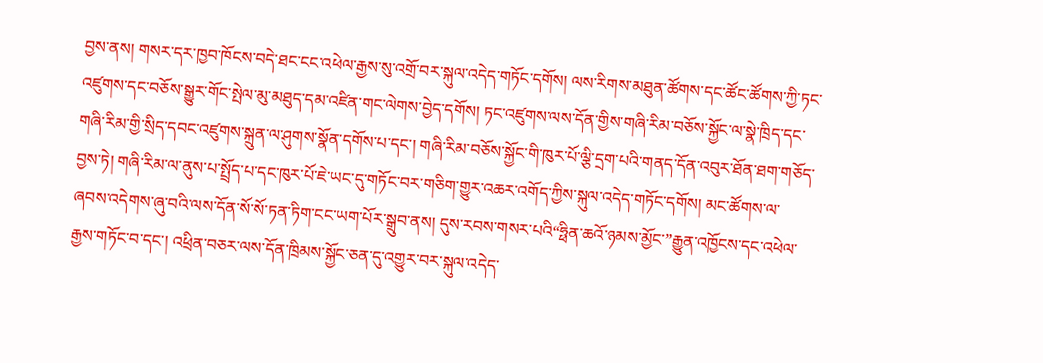བྱས་ནས། གསར་དར་ཁྱབ་ཁོངས་བདེ་ཐང་ངང་འཕེལ་རྒྱས་སུ་འགྲོ་བར་སྐུལ་འདེད་གཏོང་དགོས། ལས་རིགས་མཐུན་ཚོགས་དང་ཚོང་ཚོགས་ཀྱི་ཏང་འཛུགས་དང་བཅོས་སྒྱུར་གོང་སྤེལ་མུ་མཐུད་དམ་འཛིན་གང་ལེགས་བྱེད་དགོས། ཏང་འཛུགས་ལས་དོན་གྱིས་གཞི་རིམ་བཅོས་སྐྱོང་ལ་སྣེ་ཁྲིད་དང་གཞི་རིམ་གྱི་སྲིད་དབང་འཛུགས་སྐྲུན་ལ་ཤུགས་སྣོན་དགོས་པ་དང་། གཞི་རིམ་བཅོས་སྐྱོང་གི་ཁུར་པོ་ལྕི་དྲག་པའི་གནད་དོན་འབུར་ཐོན་ཐག་གཅོད་བྱས་ཏེ། གཞི་རིམ་ལ་ནུས་པ་སྤྲོད་པ་དང་ཁུར་པོ་ཇེ་ཡང་དུ་གཏོང་བར་གཅིག་གྱུར་འཆར་འགོད་ཀྱིས་སྐུལ་འདེད་གཏོང་དགོས། མང་ཚོགས་ལ་ཞབས་འདེགས་ཞུ་བའི་ལས་དོན་སོ་སོ་ཏན་ཏིག་ངང་ཡག་པོར་སྒྲུབ་ནས། དུས་རབས་གསར་པའི“ཧྥིན་ཆའོ་ཉམས་མྱོང་”རྒྱུན་འཁྱོངས་དང་འཕེལ་རྒྱས་གཏོང་བ་དང་། འཕྲིན་བཅར་ལས་དོན་ཁྲིམས་སྐྱོང་ཅན་དུ་འགྱུར་བར་སྐུལ་འདེད་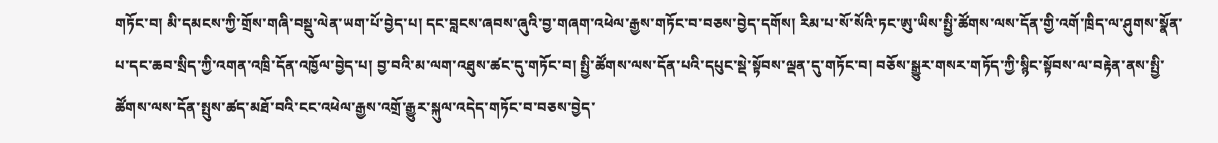གཏོང་བ། མི་དམངས་ཀྱི་གྲོས་གཞི་བསྡུ་ལེན་ཡག་པོ་བྱེད་པ། དང་བླངས་ཞབས་ཞུའི་བྱ་གཞག་འཕེལ་རྒྱས་གཏོང་བ་བཅས་བྱེད་དགོས། རིམ་པ་སོ་སོའི་ཏང་ཨུ་ཡིས་སྤྱི་ཚོགས་ལས་དོན་གྱི་འགོ་ཁྲིད་ལ་ཤུགས་སྣོན་པ་དང་ཆབ་སྲིད་ཀྱི་འགན་འཁྲི་དོན་འཁྱོལ་བྱེད་པ། བྱ་བའི་མ་ལག་འཐུས་ཚང་དུ་གཏོང་བ། སྤྱི་ཚོགས་ལས་དོན་པའི་དཔུང་སྡེ་སྟོབས་ལྡན་དུ་གཏོང་བ། བཅོས་སྒྱུར་གསར་གཏོད་ཀྱི་སྙིང་སྟོབས་ལ་བརྟེན་ནས་སྤྱི་ཚོགས་ལས་དོན་སྤུས་ཚད་མཐོ་བའི་ངང་འཕེལ་རྒྱས་འགྲོ་རྒྱུར་སྐུལ་འདེད་གཏོང་བ་བཅས་བྱེད་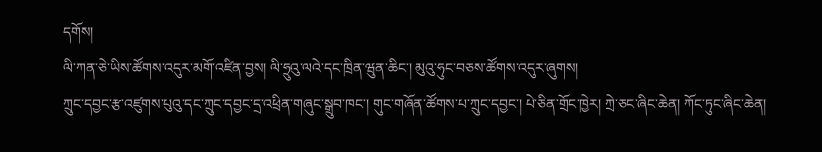དགོས།
ལི་ཀན་ཅེ་ཡིས་ཚོགས་འདུར་མགོ་འཛིན་བྱས། ལི་ཧྲུའུ་ལའེ་དང་ཁྲིན་ཝུན་ཆིང་། མུའུ་ཧུང་བཅས་ཚོགས་འདུར་ཞུགས།
ཀྲུང་དབྱང་རྩ་འཛུགས་པུའུ་དང་ཀྲུང་དབྱང་དྲ་འཕྲིན་གཞུང་སྒྲུབ་ཁང་། གུང་གཞོན་ཚོགས་པ་ཀྲུང་དབྱང་། པེ་ཅིན་གྲོང་ཁྱེར། ཀྲེ་ཅང་ཞིང་ཆེན། ཀོང་ཏུང་ཞིང་ཆེན།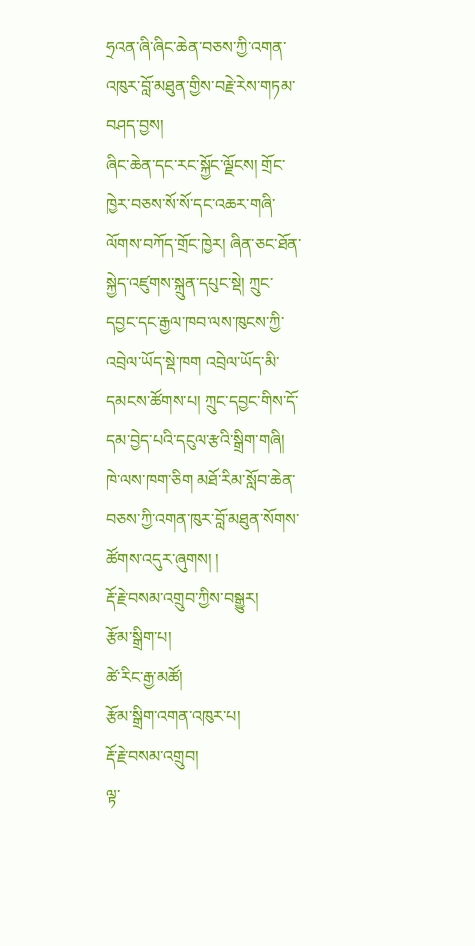ཧྲའན་ཞི་ཞིང་ཆེན་བཅས་ཀྱི་འགན་འཁུར་བློ་མཐུན་གྱིས་བརྗེ་རེས་གཏམ་བཤད་བྱས།
ཞིང་ཆེན་དང་རང་སྐྱོང་ལྗོངས། གྲོང་ཁྱེར་བཅས་སོ་སོ་དང་འཆར་གཞི་ལོགས་བཀོད་གྲོང་ཁྱེར། ཞིན་ཅང་ཐོན་སྐྱེད་འཛུགས་སྐྲུན་དཔུང་སྡེ། ཀྲུང་དབྱང་དང་རྒྱལ་ཁབ་ལས་ཁུངས་ཀྱི་འབྲེལ་ཡོད་སྡེ་ཁག འབྲེལ་ཡོད་མི་དམངས་ཚོགས་པ། ཀྲུང་དབྱང་གིས་དོ་དམ་བྱེད་པའི་དངུལ་རྩའི་སྒྲིག་གཞི། ཁེ་ལས་ཁག་ཅིག མཐོ་རིམ་སློབ་ཆེན་བཅས་ཀྱི་འགན་ཁུར་བློ་མཐུན་སོགས་ཚོགས་འདུར་ཞུགས། །
རྡོ་རྗེ་བསམ་འགྲུབ་ཀྱིས་བསྒྱུར།
རྩོམ་སྒྲིག་པ།
ཚེ་རིང་རྒྱ་མཚོ།
རྩོམ་སྒྲིག་འགན་འཁུར་པ།
རྡོ་རྗེ་བསམ་འགྲུབ།
ལྟ་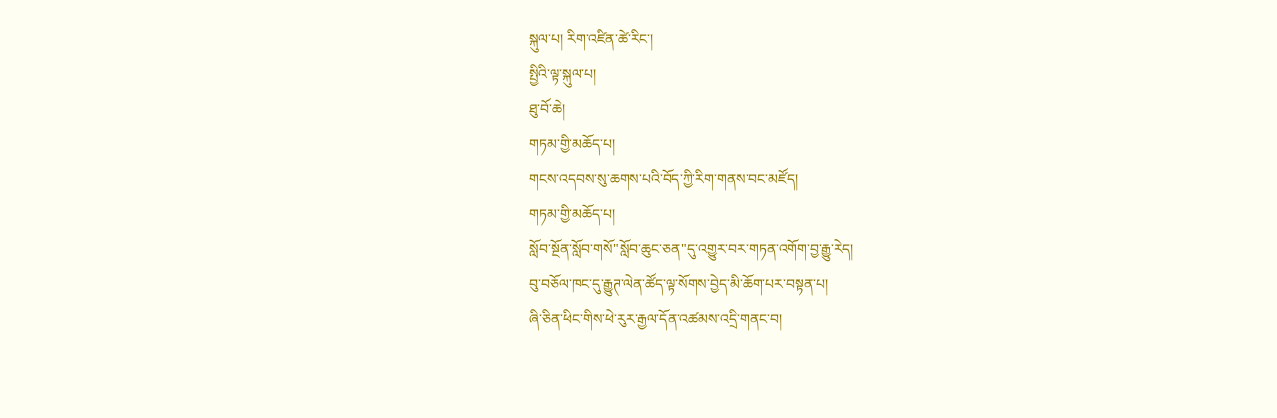སྐུལ་པ། རིག་འཛིན་ཚེ་རིང་།
སྤྱིའི་ལྟ་སྐུལ་པ།
ཐུ་བོ་ཆེ།
གཏམ་གྱི་མཆོད་པ།
གངས་འདབས་སུ་ཆགས་པའི་བོད་ཀྱི་རིག་གནས་བང་མཛོད།
གཏམ་གྱི་མཆོད་པ།
སློབ་སྔོན་སློབ་གསོ"སློབ་ཆུང་ཅན"དུ་འགྱུར་བར་གཏན་འགོག་བྱ་རྒྱུ་རེད།
བུ་བཅོལ་ཁང་དུ་རྒྱུཊ་ལེན་ཚོད་ལྟ་སོགས་བྱེད་མི་ཆོག་པར་བསྟན་པ།
ཞི་ཅིན་ཕིང་གིས་ཕེ་རུར་རྒྱལ་དོན་འཚམས་འདྲི་གནང་བ།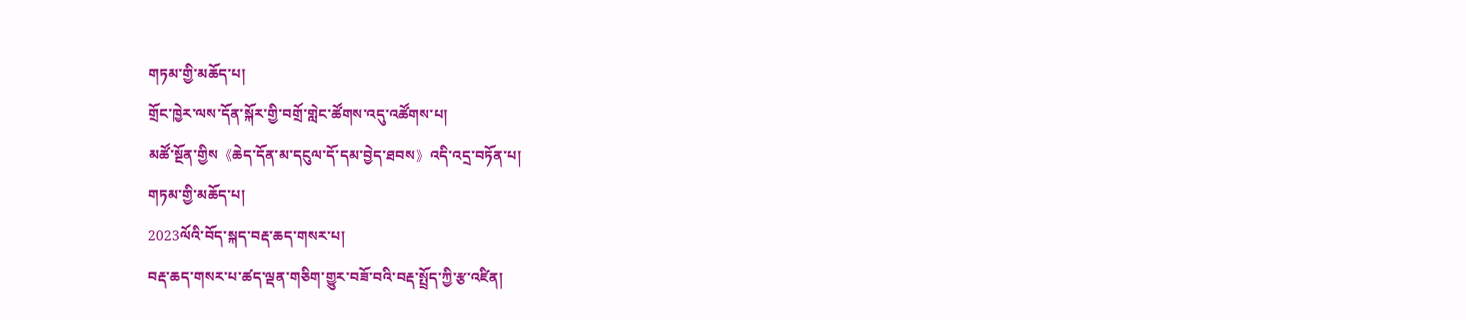གཏམ་གྱི་མཆོད་པ།
གྲོང་ཁྱེར་ལས་དོན་སྐོར་གྱི་བགྲོ་གླེང་ཚོགས་འདུ་འཚོགས་པ།
མཚོ་སྔོན་གྱིས《ཆེད་དོན་མ་དངུལ་དོ་དམ་བྱེད་ཐབས》འདི་འདྲ་བཏོན་པ།
གཏམ་གྱི་མཆོད་པ།
2023ལོའི་བོད་སྐད་བརྡ་ཆད་གསར་པ།
བརྡ་ཆད་གསར་པ་ཚད་ལྡན་གཅིག་གྱུར་བཟོ་བའི་བརྡ་སྤྲོད་ཀྱི་རྩ་འཛིན།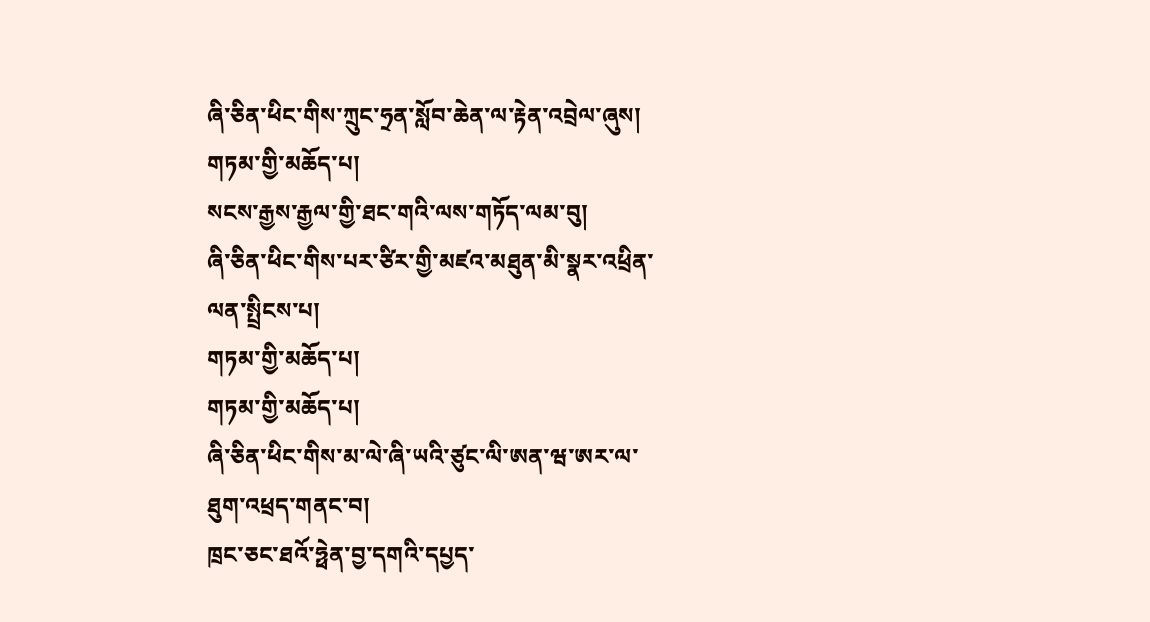ཞི་ཅིན་ཕིང་གིས་ཀྲུང་ཧྲན་སློབ་ཆེན་ལ་རྟེན་འབྲེལ་ཞུས།
གཏམ་གྱི་མཆོད་པ།
སངས་རྒྱས་རྒྱལ་གྱི་ཐང་གའི་ལས་གཏོད་ལམ་བུ།
ཞི་ཅིན་ཕིང་གིས་པར་ཙིར་གྱི་མཛའ་མཐུན་མི་སྣར་འཕྲིན་ལན་སྤྲིངས་པ།
གཏམ་གྱི་མཆོད་པ།
གཏམ་གྱི་མཆོད་པ།
ཞི་ཅིན་ཕིང་གིས་མ་ལེ་ཞི་ཡའི་ཙུང་ལི་ཨན་ཝ་ཨར་ལ་ཐུག་འཕྲད་གནང་བ།
ཁྲང་ཅང་ཐའོ་ཧྥེན་བྱ་དགའི་དཔྱད་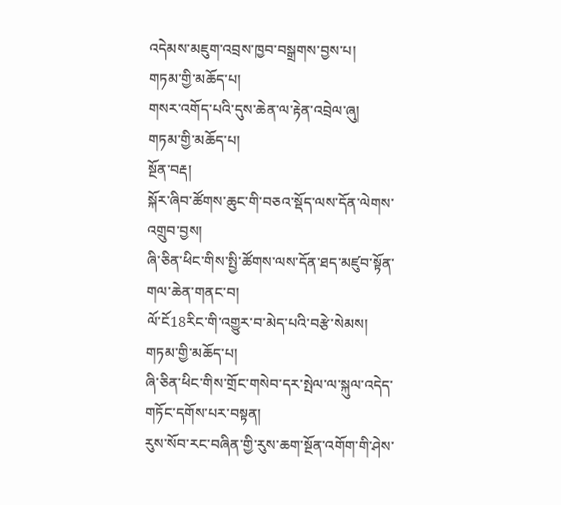འདེམས་མཇུག་འབྲས་ཁྱབ་བསྒྲགས་བྱས་པ།
གཏམ་གྱི་མཆོད་པ།
གསར་འགོད་པའི་དུས་ཆེན་ལ་རྟེན་འབྲེལ་ཞུ།
གཏམ་གྱི་མཆོད་པ།
སྔོན་བརྡ།
སྐོར་ཞིབ་ཚོགས་ཆུང་གི་བཅའ་སྡོད་ལས་དོན་ལེགས་འགྲུབ་བྱས།
ཞི་ཅིན་ཕིང་གིས་སྤྱི་ཚོགས་ལས་དོན་ཐད་མཛུབ་སྟོན་གལ་ཆེན་གནང་བ།
ལོ་ངོ18རིང་གི་འགྱུར་བ་མེད་པའི་བརྩེ་སེམས།
གཏམ་གྱི་མཆོད་པ།
ཞི་ཅིན་ཕིང་གིས་གྲོང་གསེབ་དར་སྤེལ་ལ་སྐུལ་འདེད་གཏོང་དགོས་པར་བསྟན།
རུས་སོབ་རང་བཞིན་གྱི་རུས་ཆག་སྔོན་འགོག་གི་ཤེས་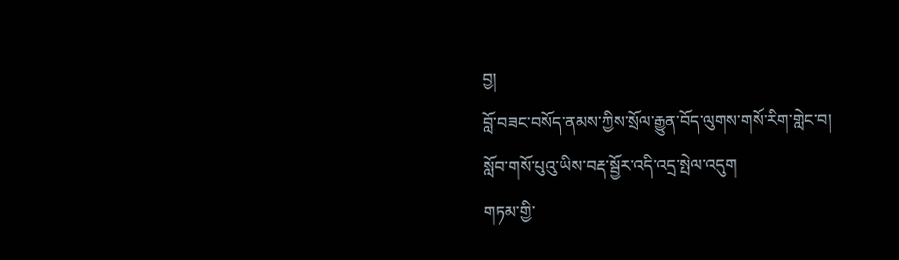བྱ།
བློ་བཟང་བསོད་ནམས་ཀྱིས་སྲོལ་རྒྱུན་བོད་ལུགས་གསོ་རིག་གླེང་བ།
སློབ་གསོ་པུའུ་ཡིས་བརྡ་སྦྱོར་འདི་འདྲ་སྤེལ་འདུག
གཏམ་གྱི་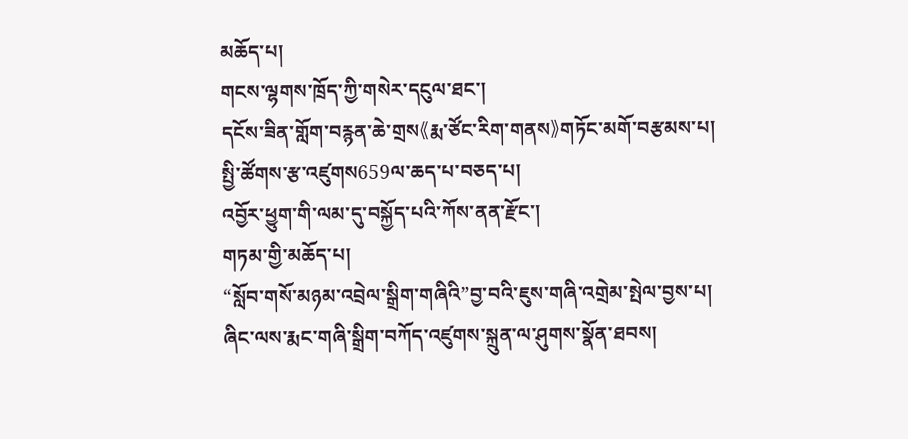མཆོད་པ།
གངས་ལྷགས་ཁྲོད་ཀྱི་གསེར་དངུལ་ཐང་།
དངོས་ཟིན་གློག་བརྙན་ཆེ་གྲས《རྨ་ཙོང་རིག་གནས》གཏོང་མགོ་བརྩམས་པ།
སྤྱི་ཚོགས་རྩ་འཛུགས659ལ་ཆད་པ་བཅད་པ།
འབྱོར་ཕྱུག་གི་ལམ་དུ་བསྐྱོད་པའི་ཀོས་ནན་རྫོང་།
གཏམ་གྱི་མཆོད་པ།
“སློབ་གསོ་མཉམ་འབྲེལ་སྒྲིག་གཞིའི”བྱ་བའི་ཇུས་གཞི་འགྲེམ་སྤེལ་བྱས་པ།
ཞིང་ལས་རྨང་གཞི་སྒྲིག་བཀོད་འཛུགས་སྐྲུན་ལ་ཤུགས་སྣོན་ཐབས།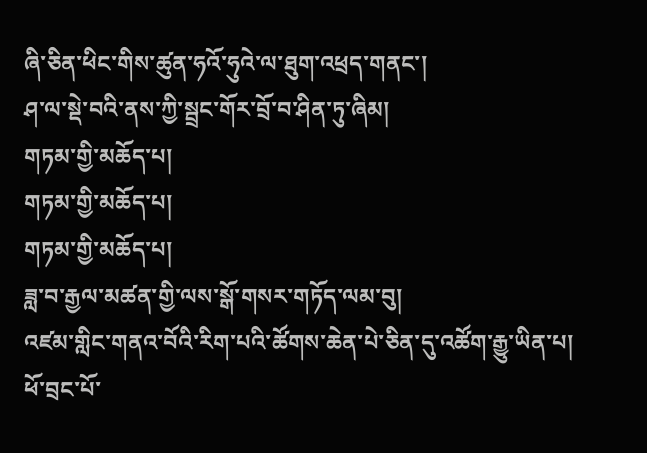ཞི་ཅིན་ཕིང་གིས་ཚུན་ཧའོ་ཧུའེ་ལ་ཐུག་འཕྲད་གནང་།
ཤ་ལ་སྡེ་བའི་ནས་ཀྱི་སྦྲང་གོར་བྲོ་བ་ཤིན་ཏུ་ཞིམ།
གཏམ་གྱི་མཆོད་པ།
གཏམ་གྱི་མཆོད་པ།
གཏམ་གྱི་མཆོད་པ།
ཟླ་བ་རྒྱལ་མཚན་གྱི་ལས་སྒོ་གསར་གཏོད་ལམ་བུ།
འཛམ་གླིང་གནའ་བོའི་རིག་པའི་ཚོགས་ཆེན་པེ་ཅིན་དུ་འཚོག་རྒྱུ་ཡིན་པ།
ཕོ་བྲང་པོ་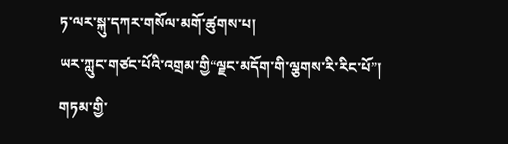ཏ་ལར་སྐུ་དཀར་གསོལ་མགོ་ཚུགས་པ།
ཡར་ཀླུང་གཙང་པོའི་འགྲམ་གྱི“ལྗང་མདོག་གི་ལྕགས་རི་རིང་པོ”།
གཏམ་གྱི་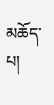མཆོད་པ།